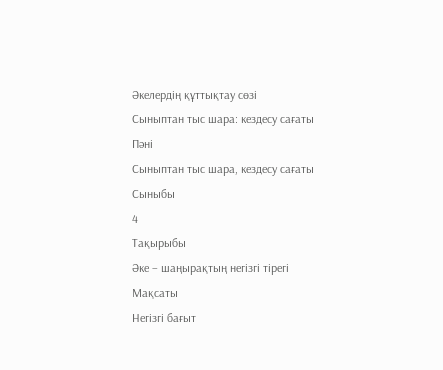Әкелердің құттықтау сөзі
Сыныптан тыс шара: кездесу сағаты
Пәні
Сыныптан тыс шара, кездесу сағаты
Сыныбы
4
Тақырыбы
Әке – шаңырақтың негізгі тірегі
Мақсаты
Негізгі бағыт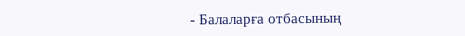- Балаларға отбасының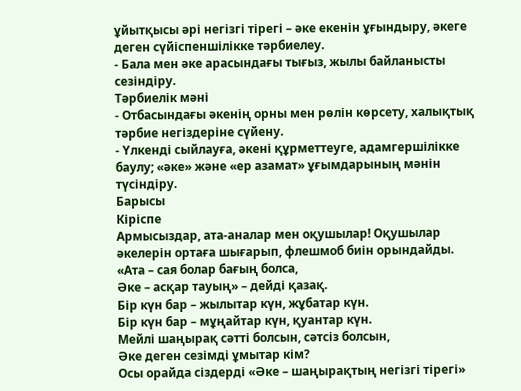ұйытқысы әрі негізгі тірегі – әке екенін ұғындыру, әкеге деген сүйіспеншілікке тәрбиелеу.
- Бала мен әке арасындағы тығыз, жылы байланысты сезіндіру.
Тәрбиелік мәні
- Отбасындағы әкенің орны мен рөлін көрсету, халықтық тәрбие негіздеріне сүйену.
- Үлкенді сыйлауға, әкені құрметтеуге, адамгершілікке баулу; «әке» және «ер азамат» ұғымдарының мәнін түсіндіру.
Барысы
Кіріспе
Армысыздар, ата-аналар мен оқушылар! Оқушылар әкелерін ортаға шығарып, флешмоб биін орындайды.
«Ата – сая болар бағың болса,
Әке – асқар тауың» – дейді қазақ.
Бір күн бар – жылытар күн, жұбатар күн.
Бір күн бар – мұңайтар күн, қуантар күн.
Мейлі шаңырақ сәтті болсын, сәтсіз болсын,
Әке деген сезімді ұмытар кім?
Осы орайда сіздерді «Әке – шаңырақтың негізгі тірегі»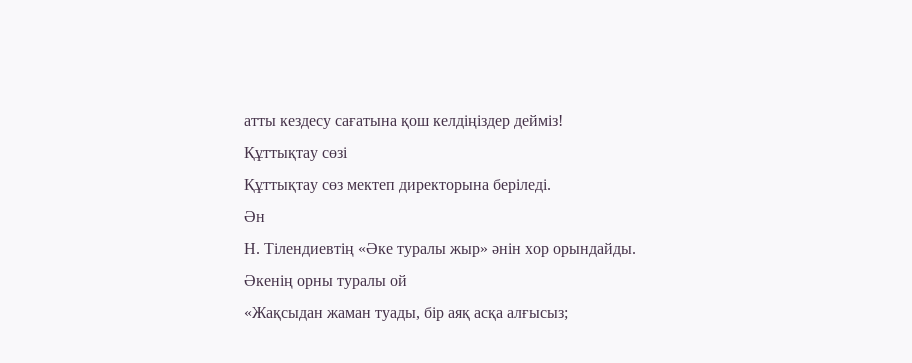атты кездесу сағатына қош келдіңіздер дейміз!
Құттықтау сөзі
Құттықтау сөз мектеп директорына беріледі.
Ән
Н. Тілендиевтің «Әке туралы жыр» әнін хор орындайды.
Әкенің орны туралы ой
«Жақсыдан жаман туады, бір аяқ асқа алғысыз;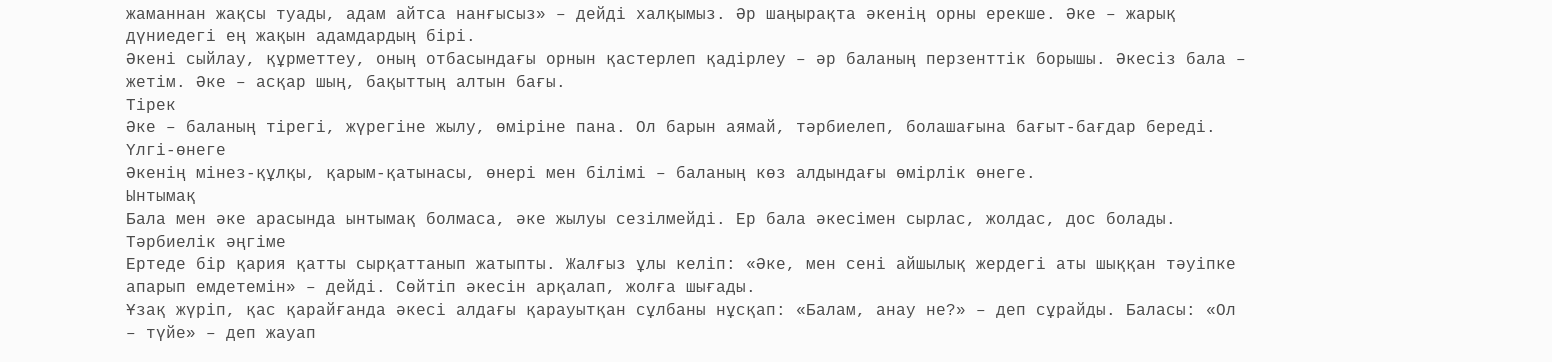жаманнан жақсы туады, адам айтса нанғысыз» – дейді халқымыз. Әр шаңырақта әкенің орны ерекше. Әке – жарық дүниедегі ең жақын адамдардың бірі.
Әкені сыйлау, құрметтеу, оның отбасындағы орнын қастерлеп қадірлеу – әр баланың перзенттік борышы. Әкесіз бала – жетім. Әке – асқар шың, бақыттың алтын бағы.
Тірек
Әке – баланың тірегі, жүрегіне жылу, өміріне пана. Ол барын аямай, тәрбиелеп, болашағына бағыт-бағдар береді.
Үлгі-өнеге
Әкенің мінез-құлқы, қарым-қатынасы, өнері мен білімі – баланың көз алдындағы өмірлік өнеге.
Ынтымақ
Бала мен әке арасында ынтымақ болмаса, әке жылуы сезілмейді. Ер бала әкесімен сырлас, жолдас, дос болады.
Тәрбиелік әңгіме
Ертеде бір қария қатты сырқаттанып жатыпты. Жалғыз ұлы келіп: «Әке, мен сені айшылық жердегі аты шыққан тәуіпке апарып емдетемін» – дейді. Сөйтіп әкесін арқалап, жолға шығады.
Ұзақ жүріп, қас қарайғанда әкесі алдағы қарауытқан сұлбаны нұсқап: «Балам, анау не?» – деп сұрайды. Баласы: «Ол – түйе» – деп жауап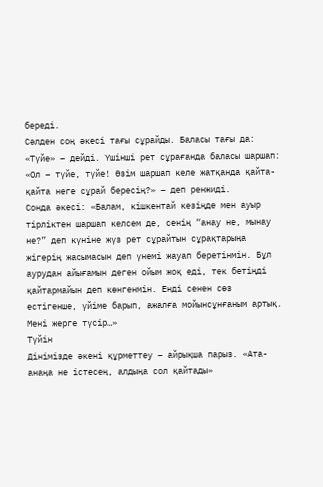береді.
Сәлден соң әкесі тағы сұрайды. Баласы тағы да: «Түйе» – дейді. Үшінші рет сұрағанда баласы шаршап: «Ол – түйе, түйе! Өзім шаршап келе жатқанда қайта-қайта неге сұрай бересің?» – деп ренжиді.
Сонда әкесі: «Балам, кішкентай кезіңде мен ауыр тірліктен шаршап келсем де, сенің “анау не, мынау не?” деп күніне жүз рет сұрайтын сұрақтарыңа жігерің жасымасын деп үнемі жауап беретінмін. Бұл аурудан айығамын деген ойым жоқ еді, тек бетіңді қайтармайын деп көнгенмін. Енді сенен сөз естігенше, үйіме барып, ажалға мойынсұнғаным артық. Мені жерге түсір…»
Түйін
Дінімізде әкені құрметтеу – айрықша парыз. «Ата-анаңа не істесең, алдыңа сол қайтады»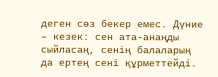деген сөз бекер емес. Дүние – кезек: сен ата-анаңды сыйласаң, сенің балаларың да ертең сені құрметтейді.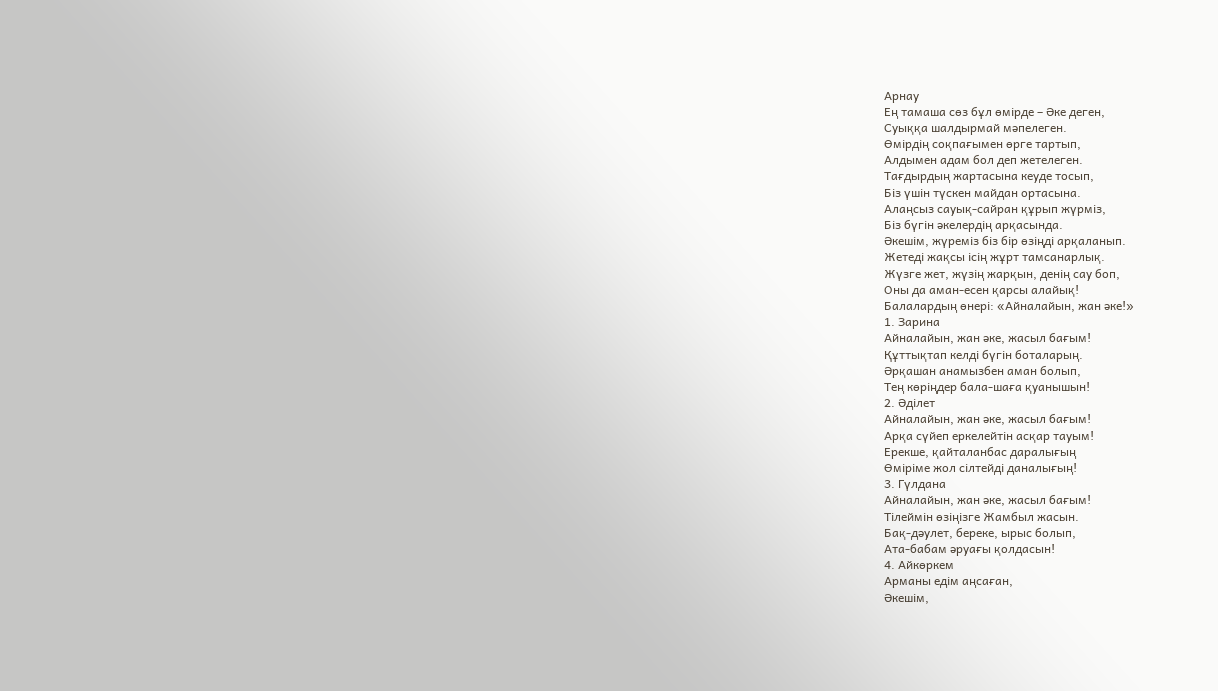Арнау
Ең тамаша сөз бұл өмірде – Әке деген,
Суыққа шалдырмай мәпелеген.
Өмірдің соқпағымен өрге тартып,
Алдымен адам бол деп жетелеген.
Тағдырдың жартасына кеуде тосып,
Біз үшін түскен майдан ортасына.
Алаңсыз сауық-сайран құрып жүрміз,
Біз бүгін әкелердің арқасында.
Әкешім, жүреміз біз бір өзіңді арқаланып.
Жетеді жақсы ісің жұрт тамсанарлық.
Жүзге жет, жүзің жарқын, денің сау боп,
Оны да аман-есен қарсы алайық!
Балалардың өнері: «Айналайын, жан әке!»
1. Зарина
Айналайын, жан әке, жасыл бағым!
Құттықтап келді бүгін боталарың.
Әрқашан анамызбен аман болып,
Тең көріңдер бала-шаға қуанышын!
2. Әділет
Айналайын, жан әке, жасыл бағым!
Арқа сүйеп еркелейтін асқар тауым!
Ерекше, қайталанбас даралығың
Өміріме жол сілтейді даналығың!
3. Гүлдана
Айналайын, жан әке, жасыл бағым!
Тілеймін өзіңізге Жамбыл жасын.
Бақ-дәулет, береке, ырыс болып,
Ата-бабам әруағы қолдасын!
4. Айкөркем
Арманы едім аңсаған,
Әкешім,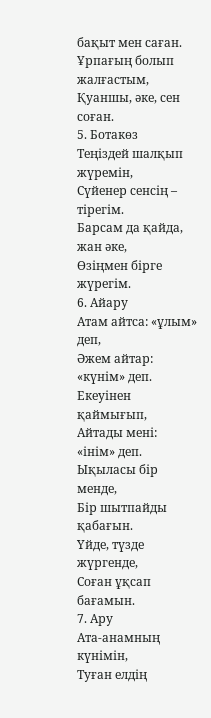бақыт мен саған.
Ұрпағың болып жалғастым,
Қуаншы, әке, сен соған.
5. Ботакөз
Теңіздей шалқып жүремін,
Сүйенер сенсің – тірегім.
Барсам да қайда, жан әке,
Өзіңмен бірге жүрегім.
6. Айару
Атам айтса: «ұлым» деп,
Әжем айтар: «күнім» деп.
Екеуінен қаймығып,
Айтады мені: «інім» деп.
Ықыласы бір менде,
Бір шытпайды қабағын.
Үйде, түзде жүргенде,
Соған ұқсап бағамын.
7. Ару
Ата-анамның күнімін,
Туған елдің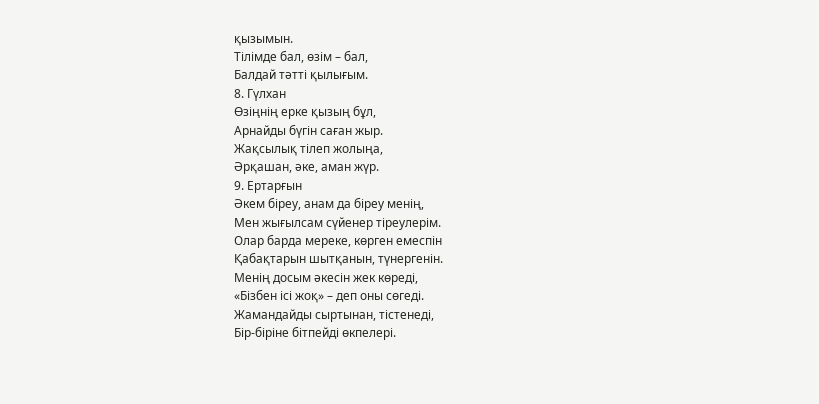қызымын.
Тілімде бал, өзім – бал,
Балдай тәтті қылығым.
8. Гүлхан
Өзіңнің ерке қызың бұл,
Арнайды бүгін саған жыр.
Жақсылық тілеп жолыңа,
Әрқашан, әке, аман жүр.
9. Ертарғын
Әкем біреу, анам да біреу менің,
Мен жығылсам сүйенер тіреулерім.
Олар барда мереке, көрген емеспін
Қабақтарын шытқанын, түнергенін.
Менің досым әкесін жек көреді,
«Бізбен ісі жоқ» – деп оны сөгеді.
Жамандайды сыртынан, тістенеді,
Бір-біріне бітпейді өкпелері.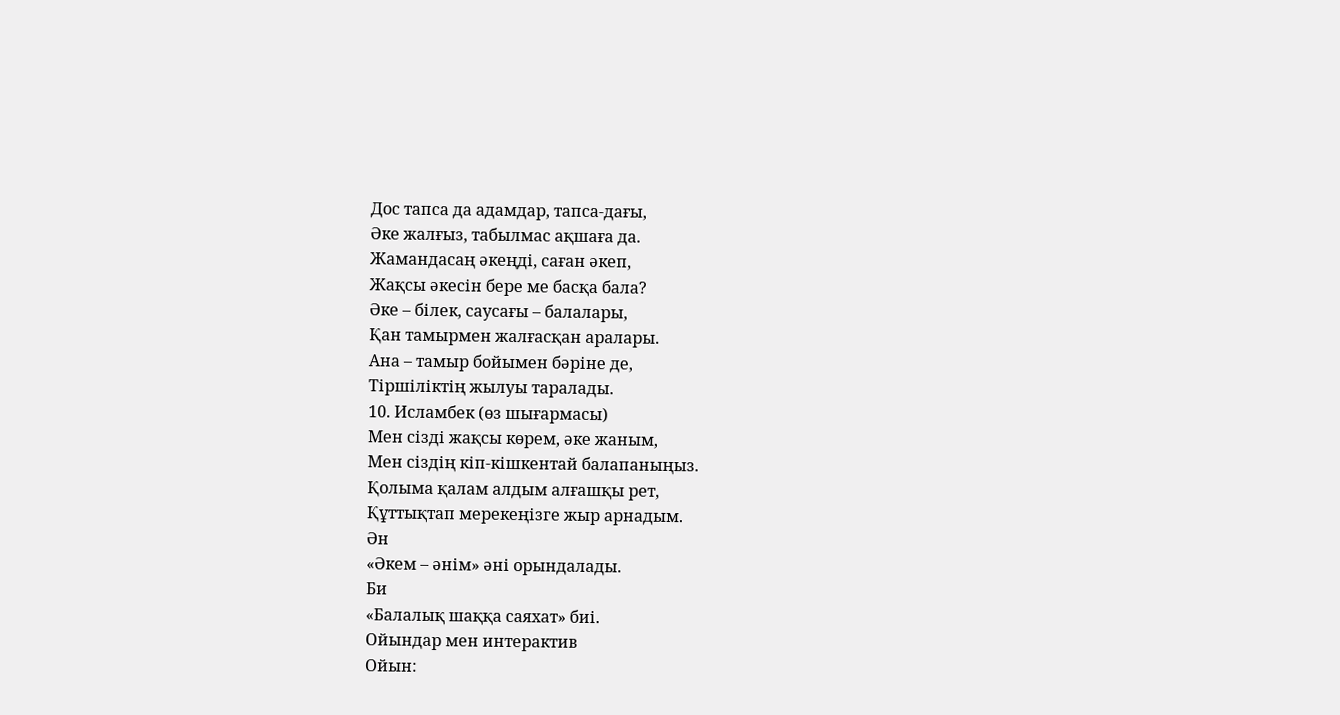Дос тапса да адамдар, тапса-дағы,
Әке жалғыз, табылмас ақшаға да.
Жамандасаң әкеңді, саған әкеп,
Жақсы әкесін бере ме басқа бала?
Әке – білек, саусағы – балалары,
Қан тамырмен жалғасқан аралары.
Ана – тамыр бойымен бәріне де,
Тіршіліктің жылуы таралады.
10. Исламбек (өз шығармасы)
Мен сізді жақсы көрем, әке жаным,
Мен сіздің кіп-кішкентай балапаныңыз.
Қолыма қалам алдым алғашқы рет,
Құттықтап мерекеңізге жыр арнадым.
Ән
«Әкем – әнім» әні орындалады.
Би
«Балалық шаққа саяхат» биі.
Ойындар мен интерактив
Ойын: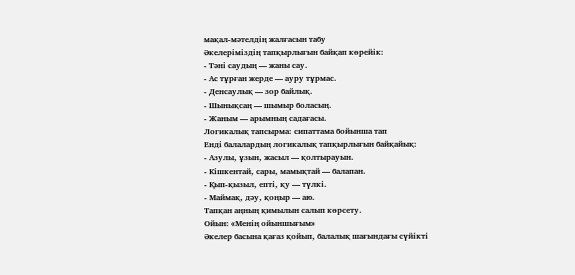мақал-мәтелдің жалғасын табу
Әкелеріміздің тапқырлығын байқап көрейік:
- Тәні саудың — жаны сау.
- Ас тұрған жерде — ауру тұрмас.
- Денсаулық — зор байлық.
- Шынықсаң — шымыр боласың.
- Жаным — арымның садағасы.
Логикалық тапсырма: сипаттама бойынша тап
Енді балалардың логикалық тапқырлығын байқайық:
- Азулы, ұзын, жасыл — қолтырауын.
- Кішкентай, сары, мамықтай — балапан.
- Қып-қызыл, епті, қу — түлкі.
- Маймақ, дәу, қоңыр — аю.
Тапқан аңның қимылын салып көрсету.
Ойын: «Менің ойыншығым»
Әкелер басына қағаз қойып, балалық шағындағы сүйікті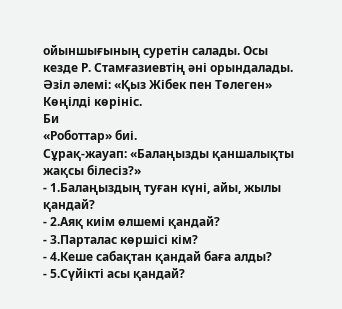ойыншығының суретін салады. Осы кезде Р. Стамғазиевтің әні орындалады.
Әзіл әлемі: «Қыз Жібек пен Төлеген»
Көңілді көрініс.
Би
«Роботтар» биі.
Сұрақ-жауап: «Балаңызды қаншалықты жақсы білесіз?»
- 1.Балаңыздың туған күні, айы, жылы қандай?
- 2.Аяқ киім өлшемі қандай?
- 3.Парталас көршісі кім?
- 4.Кеше сабақтан қандай баға алды?
- 5.Сүйікті асы қандай?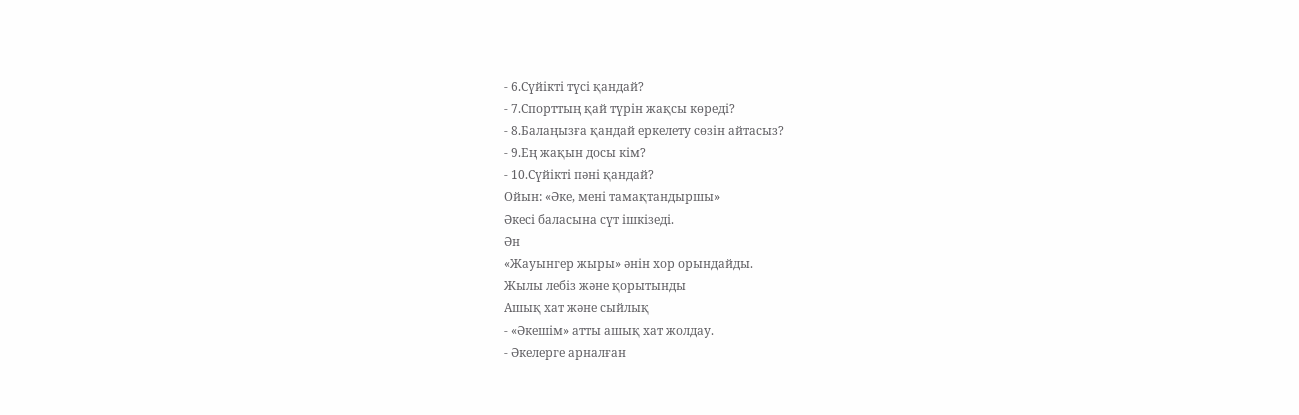- 6.Сүйікті түсі қандай?
- 7.Спорттың қай түрін жақсы көреді?
- 8.Балаңызға қандай еркелету сөзін айтасыз?
- 9.Ең жақын досы кім?
- 10.Сүйікті пәні қандай?
Ойын: «Әке, мені тамақтандыршы»
Әкесі баласына сүт ішкізеді.
Ән
«Жауынгер жыры» әнін хор орындайды.
Жылы лебіз және қорытынды
Ашық хат және сыйлық
- «Әкешім» атты ашық хат жолдау.
- Әкелерге арналған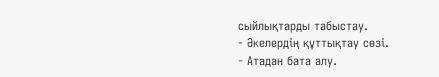сыйлықтарды табыстау.
- Әкелердің құттықтау сөзі.
- Атадан бата алу.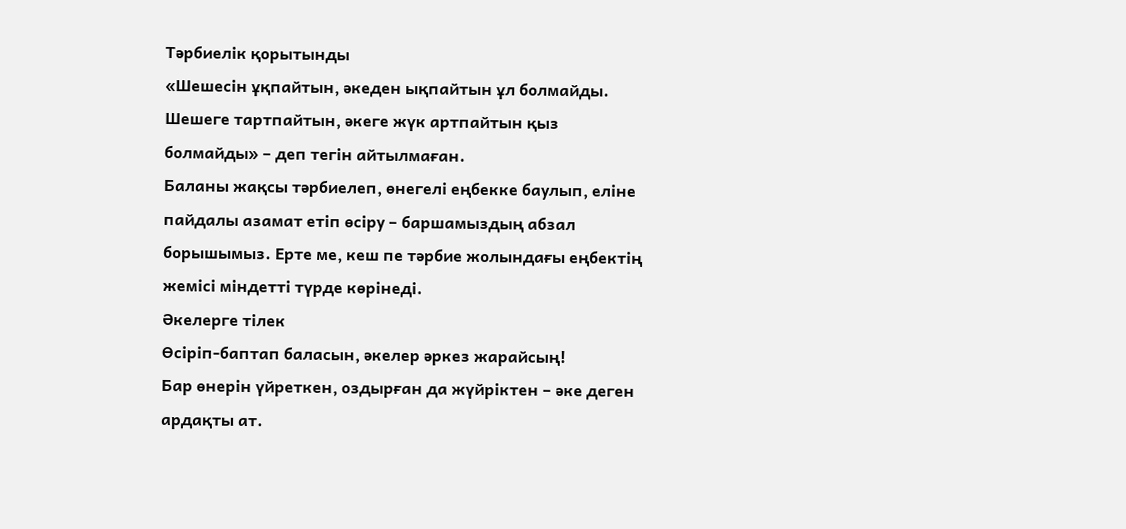Тәрбиелік қорытынды
«Шешесін ұқпайтын, әкеден ықпайтын ұл болмайды. Шешеге тартпайтын, әкеге жүк артпайтын қыз болмайды» – деп тегін айтылмаған.
Баланы жақсы тәрбиелеп, өнегелі еңбекке баулып, еліне пайдалы азамат етіп өсіру – баршамыздың абзал борышымыз. Ерте ме, кеш пе тәрбие жолындағы еңбектің жемісі міндетті түрде көрінеді.
Әкелерге тілек
Өсіріп-баптап баласын, әкелер әркез жарайсың!
Бар өнерін үйреткен, оздырған да жүйріктен – әке деген ардақты ат.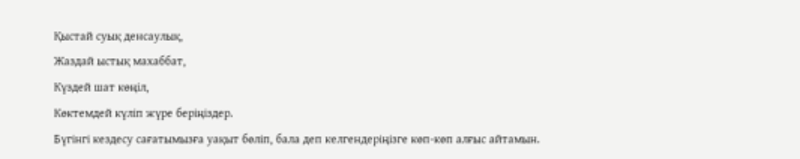Қыстай суық денсаулық,
Жаздай ыстық махаббат,
Күздей шат көңіл,
Көктемдей күліп жүре беріңіздер.
Бүгінгі кездесу сағатымызға уақыт бөліп, бала деп келгендеріңізге көп-көп алғыс айтамын.